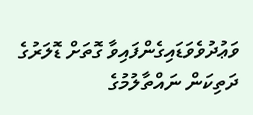ވަޢުދުވެވަޑައިގެންފައިވާ ގޮތަށް ޑޮލަރުގެ ދަތިކަން ނައްތާލުމުގެ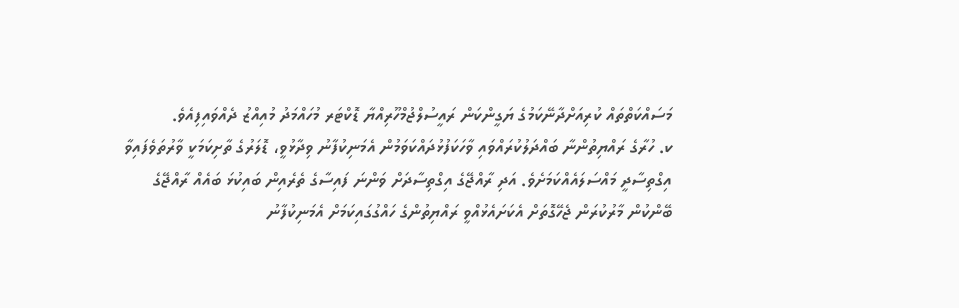މަސައްކަތްތައް ކުރިއަށްދާނޭކަމުގެ ޔަގީންކަން ރައީސުލްޖުމްހޫރިއްޔާ ޑޮކްޓަރ މުހައްމަދު މުއިއްޒު ދެއްވައިފިއެވެ.
ކ. ހުރާގެ ރައްޔިތުންނާ ބައްދަލުކުރައްވައި ވާހަކަފުޅުދައްކަވަމުން އެމަނިކުފާނު ވިދާޅުވީ، ޑޮލަރުގެ ތާށިކަމަކީ ވާރުތަވެފައިވާ އިގްތިސާދީ މައްސަލައެއްކަމަށެވެ. އަދި ރާއްޖޭގެ އިގްތިސާދަށް ވަންނަ ފައިސާގެ ތެރެއިން ބައިކުޅަ ބައެއް ރާއްޖޭގެ ބޭންކުން މާރުކުރަން ޖެހޭގޮތަށް އެކަށައެޅުއްވީ ރައްޔިތުންގެ ހައްގުގައިކަމަށް އެމަނިކުފާނު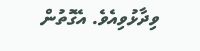ވިދާޅުވިއެވެ. އެގޮތުން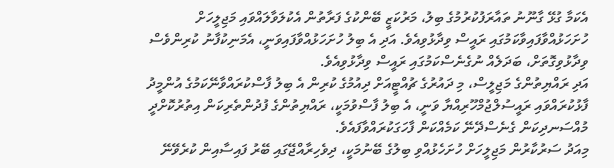އެކަމާ ގުޅޭ ގާނޫނު ތައާރަފުކުރުމުގެ ބިލު، މަރުކަޒީ ބޭންކުގެ ފަރާތުން އެކުލަވާލައްވައި މަޖިލީހަށް ހުށަހަޅުއްވާފައިވާކަމުގައި ރައީސް ވިދާޅުވިއެވެ. އަދި އެ ބިލު ހުށަހަޅުއްވާފައިވަނީ، އެމަނިކުފާނު ކުރިންވެސް ވިދާޅުވިގޮތަށް، ބަދަލެއް ނުގެނެސްކަމުގައި ރައީސް ވިދާޅުވިއެވެ.
އަދި ރައްޔިތުންގެ މަޖިލީސް، މި ދައުރުގެ ޗުއްޓީއަށް ދިއުމުގެ ކުރިން އެ ބިލު ފާސްކުރައްވާނޭކަމުގެ އުންމީދު ފާޅުކުރައްވައި ރައީސުލްޖުމްހޫރިއްޔާ ވަނީ، އެ ބިލު ފާސްވުމަކީ، ރައްޔިތުންގެ ފުދުންތެރިކަން އިތުރުކޮށްދީ މުއްސަނދިކަން ގެނެސްދޭނޭ ކަމެއްކަން ފާހަގަކުރައްވާފައެވެ.
މިއަދު ސަރުކާރުން މަޖިލީހަށް ހުށަހެޅުއްވި ބިލުގެ ބޭނުމަކީ، ދިވެހިރާއްޖޭގައި ބޭރު ފައިސާއިން ކުރެވޭނޭ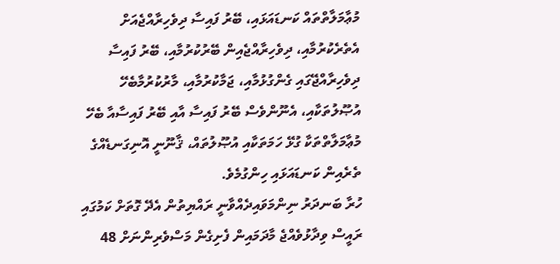މުޢާމަލާތްތައް ކަނޑައަޅައި، ބޭރު ފައިސާ ދިވެހިރާއްޖެއަށް އެތެރެކުރުމާއި، ދިވެހިރާއްޖެއިން ބޭރުކުރުމާއި، ބޭރު ފައިސާ ދިވެހިރާއްޖޭގައި ގެންގުޅުމާއި، ޖަމާކުރުމާއި، މާރުކުރުމާބެހޭ އުޞޫލުތަކާއި، އެނޫންވެސް ބޭރު ފައިސާ އާއި ބޭރު ފައިސާއާ ބެހޭ މުޢާމަލާތްތަކާ ގުޅޭ ހަމަތަކާއި އުޞޫލުތައް، ޤާނޫނީ އޮނިގަނޑެއްގެ ތެރެއިން ކަނޑައަޅައި ހިންގުމެވެ.
ހުރާ ބަނދަރު ނިންމަވައިދެއްވާނީ ރައްޔިތުން އެދޭ ގޮތަށް ކަމުގައި ރައީސް ވިދާޅުވެއްޖެ މާދަމައިން ފެށިގެން މަސްވެރިންނަށް 48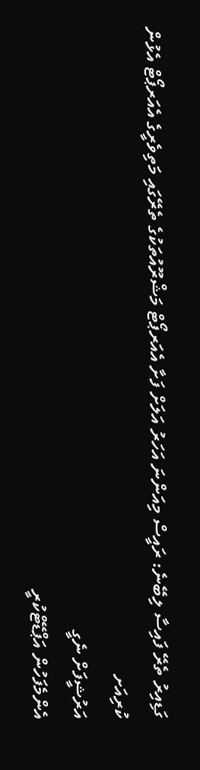ގަޑިއިރު ތެރޭ ފައިސާ ލިބޭނެ: ރައީސް މިއަންނަ އަހަރު އަލަށް ފަށާ އެއަރޕޯޓް މަޝްރޫއުތަކުގެ ތެރޭގައި މަތިވެރީގެ އެއަރޕޯޓް އެޅުން ކުރިއަށ
އަރުޝީފަށް ނެގީ
އެންމެފަހުން އަޕްޑޭޓްކުރީ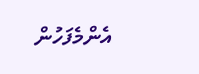އެންމެފަހުން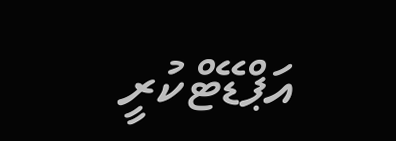އަޕްޑޭޓްކުރީ